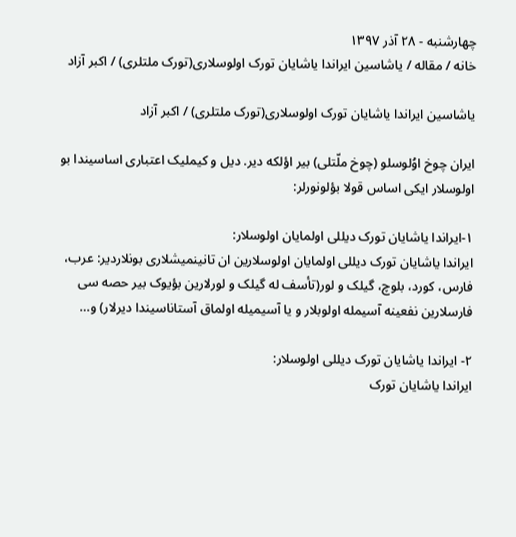چهارشنبه - ۲۸ آذر ۱۳۹۷
خانه / مقاله / یاشاسین ایراندا یاشایان تورک اولوسلاری(تورک ملتلری) / اکبر آزاد

یاشاسین ایراندا یاشایان تورک اولوسلاری(تورک ملتلری) / اکبر آزاد

ایران چوخ اوُلوسلو (چوخ ملّتلی) بیر اؤلکه دیر. دیل و کیملیک اعتباری اساسیندا بو اولوسلار ایکی اساس قولا بؤلونورلر:

۱-ایراندا یاشایان تورک دیللی اولمایان اولوسلار:
ایراندا یاشایان تورک دیللی اولمایان اولوسلارین ان تانینمیشلاری بونلاردیر: عرب، فارس، کورد، بلوچ، گیلک و لور(تأسف له گیلک و لورلارین بؤیوک بیر حصه سی فارسلارین نفعینه آسیمله اولوبلار و یا آسیمیله اولماق آستاناسیندا دیرلار) و…

۲- ایراندا یاشایان تورک دیللی اولوسلار:
ایراندا یاشایان تورک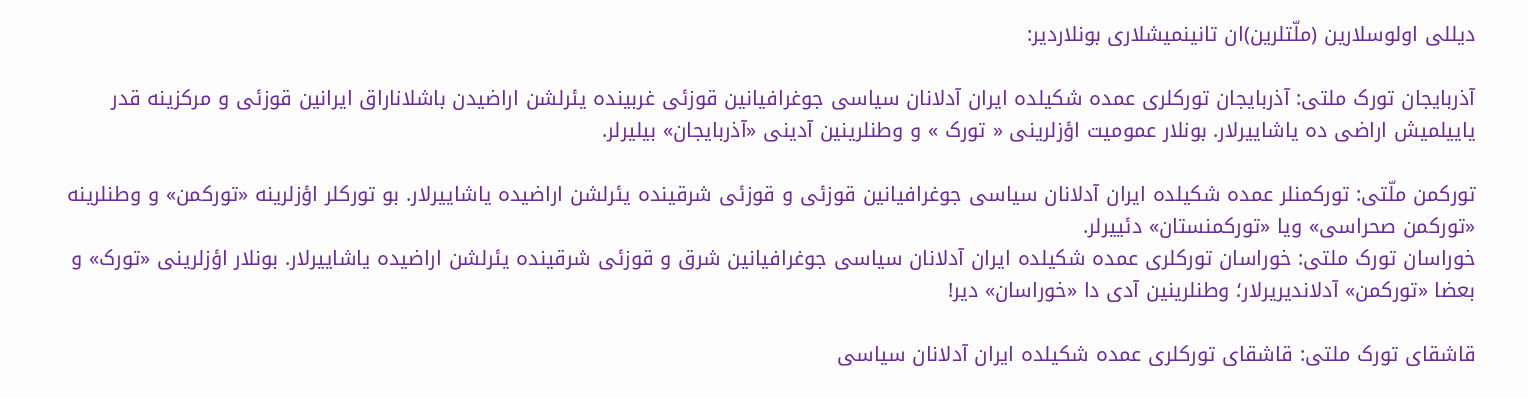دیللی اولوسلارین (ملّتلرین)ان تانینمیشلاری بونلاردیر:

آذربایجان تورک ملتی: آذربایجان تورکلری عمده شکیلده ایران آدلانان سیاسی جوغرافیانین قوزئی غربینده یئرلشن اراضیدن باشلاناراق ایرانین قوزئی و مرکزینه قدر یاییلمیش اراضی ده یاشاییرلار. بونلار عمومیت اؤزلرینی « تورک » و وطنلرینین آدینی «آذربایجان» بیلیرلر.

تورکمن ملّتی: تورکمنلر عمده شکیلده ایران آدلانان سیاسی جوغرافیانین قوزئی و قوزئی شرقینده یئرلشن اراضیده یاشاییرلار. بو تورکلر اؤزلرینه «تورکمن» و وطنلرینه «تورکمن صحراسی» ویا «تورکمنستان» دئییرلر.
خوراسان تورک ملتی: خوراسان تورکلری عمده شکیلده ایران آدلانان سیاسی جوغرافیانین شرق و قوزئی شرقینده یئرلشن اراضیده یاشاییرلار. بونلار اؤزلرینی «تورک» و بعضا «تورکمن» آدلاندیریرلار؛ وطنلرینین آدی دا «خوراسان» دیر!

قاشقای تورک ملتی: قاشقای تورکلری عمده شکیلده ایران آدلانان سیاسی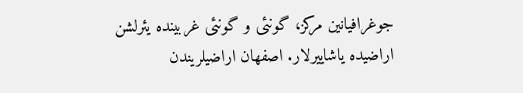جوغرافیانین مرکز، گونئی و گونئی غربینده یئرلشن اراضیده یاشاییرلار. اصفهان اراضیلریندن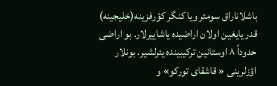باشلاناراق سومئر ویا کنگر کؤرفزینه(خلیجینه) قدر یایغین اولان اراضیده یاشاییرلار. بو اراضی حدوداً ۸ اوستانین ترکیبینده یئرلشیر. بونلار اؤزلرینی « قاشقای تورکو» و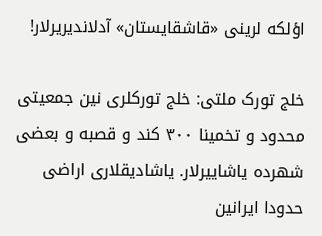اؤلکه لرینی «قاشقایستان» آدلاندیریرلار!

خلج تورک ملتی: خلج تورکلری نین جمعیتی محدود و تخمینا ۳۰۰ کند و قصبه و بعضی شهرده یاشاییرلار. یاشادیقلاری اراضی حدودا ایرانین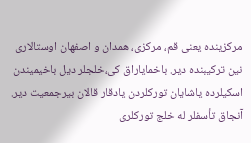مرکزینده یعنی قم، مرکزی، همدان و اصفهان اوستالاری نین ترکیبنده دیر. باخمایاراق کی،خلجلر دیل باخیمیندن اسکیلرده یاشایان تورکلردن یادقار قالان بیرجمعیت دیر. آنجاق تأسفلر له خلج تورکلری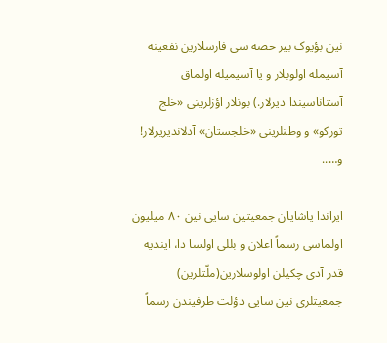نین بؤیوک بیر حصه سی فارسلارین نفعینه آسیمله اولوبلار و یا آسیمیله اولماق آستاناسیندا دیرلار.) بونلار اؤزلرینی «خلج تورکو» و وطنلرینی «خلجستان» آدلاندیریرلار!
و…..

ایراندا یاشایان جمعیتین سایی نین ۸۰ میلیون اولماسی رسماً اعلان و بللی اولسا دا، ایندیه قدر آدی چکیلن اولوسلارین(ملّتلرین) جمعیتلری نین سایی دؤلت طرفیندن رسماً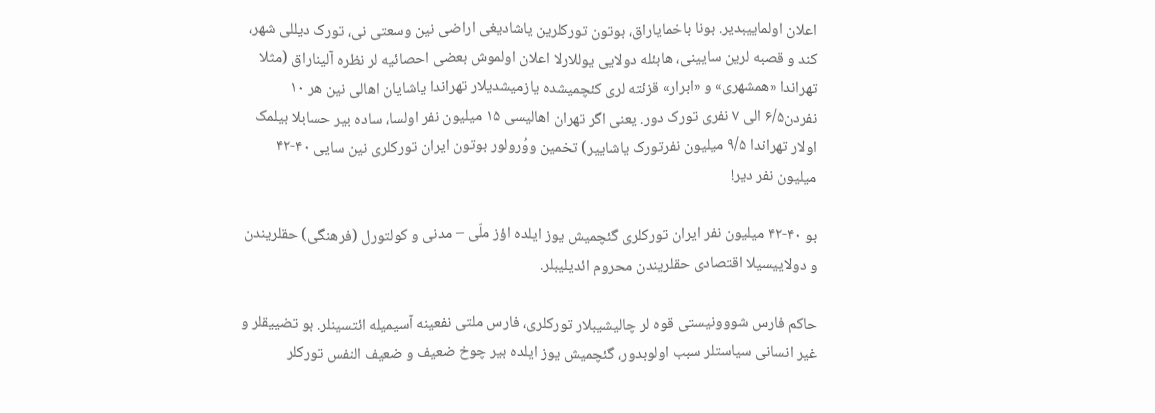اعلان اولماییبدیر. بونا باخمایاراق، بوتون تورکلرین یاشادیغی اراضی نین وسعتی نی، تورک دیللی شهر، کند و قصبه لرین سایینی، هابئله دولایی یوللارلا اعلان اولموش بعضی احصائیه لر نظره آلیناراق (مثلا تهراندا «همشهری» و «ابرار» قزئته لری کئچمیشده یازمیشدیلار تهراندا یاشایان اهالی نین هر ۱۰ نفردن۶/۵ الی ۷ نفری تورک دور. یعنی اگر تهران اهالیسی ۱۵ میلیون نفر اولسا، ساده بیر حسابلا بیلمک اولار تهراندا ۹/۵ میلیون نفرتورک یاشاییر) تخمین ووُرولور بوتون ایران تورکلری نین سایی ۴۰-۴۲ میلیون نفر دیر!

بو ۴۰-۴۲ میلیون نفر ایران تورکلری گئچمیش یوز ایلده اؤز ملّی – مدنی و کولتورل (فرهنگی) حقلریندن و دولاییسیلا اقتصادی حقلریندن محروم ائدیلیبلر.

حاکم فارس شووونیستی قوه لر چالیشیبلار تورکلری، فارس ملتی نفعینه آسیمیله ائتسینلر. بو تضییقلر و غیر انسانی سیاستلر سبب اولوبدور، گئچمیش یوز ایلده بیر چوخ ضعیف و ضعیف النفس تورکلر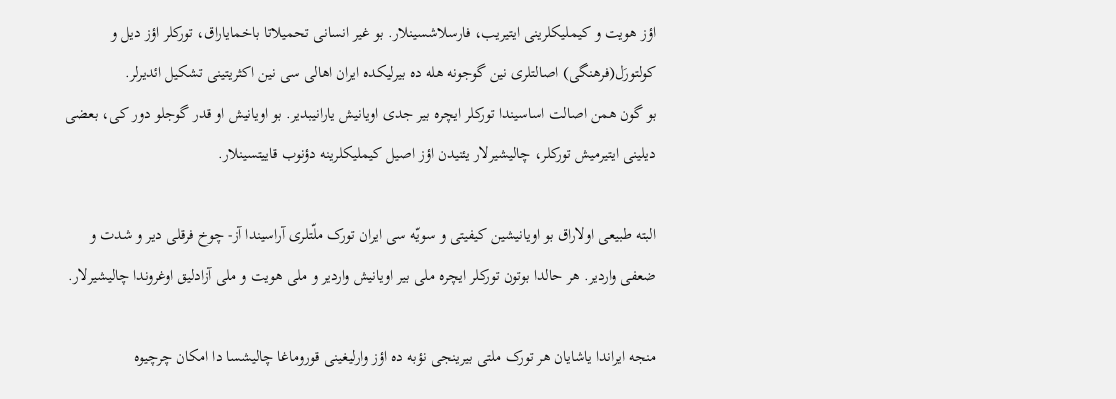اؤز هویت و کیملیکلرینی ایتیریب، فارسلاشسینلار. بو غیر انسانی تحمیلاتا باخمایاراق، تورکلر اؤز دیل و کولتورَل(فرهنگی) اصالتلری نین گوجونه هله ده بیرلیکده ایران اهالی سی نین اکثریتینی تشکیل ائدیرلر.
بو گون همن اصالت اساسیندا تورکلر ایچره بیر جدی اویانیش یارانیبدیر. بو اویانیش او قدر گوجلو دور کی، بعضی دیلینی ایتیرمیش تورکلر، چالیشیرلار یئنیدن اؤز اصیل کیملیکلرینه دؤنوب قاییتسینلار.

البته طبیعی اولاراق بو اویانیشین کیفیتی و سویّه سی ایران تورک ملّتلری آراسیندا آز- چوخ فرقلی دیر و شدت و ضعفی واردیر. هر حالدا بوتون تورکلر ایچره ملی بیر اویانیش واردیر و ملی هویت و ملی آزادلیق اوغروندا چالیشیرلار.

منجه ایراندا یاشایان هر تورک ملتی بیرینجی نؤبه ده اؤز وارلیغینی قوروماغا چالیشسا دا امکان چرچیوه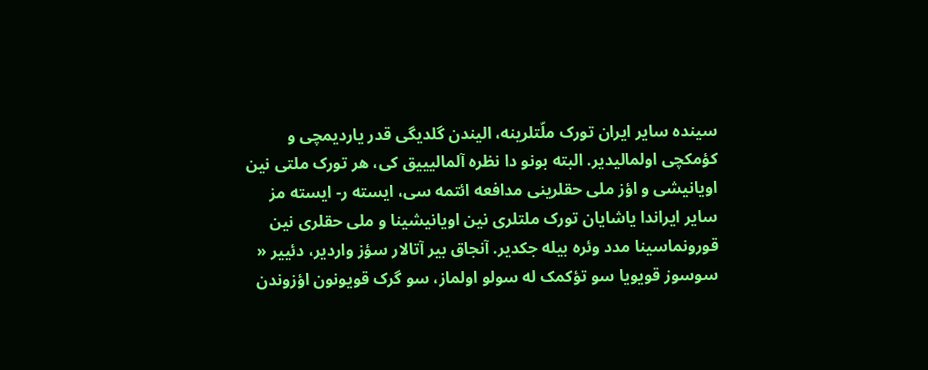سینده سایر ایران تورک ملّتلرینه، الیندن گلدیگی قدر یاردیمچی و کؤمکچی اولمالیدیر. البته بونو دا نظره آلمالیییق کی، هر تورک ملتی نین اویانیشی و اؤز ملی حقلرینی مدافعه ائتمه سی، ایسته ر- ایسته مز سایر ایراندا یاشایان تورک ملتلری نین اویانیشینا و ملی حقلری نین قورونماسینا مدد وئره بیله جکدیر. آنجاق بیر آتالار سؤز واردیر، دئییر « سوسوز قویویا سو تؤکمک له سولو اولماز، سو گرک قویونون اؤزوندن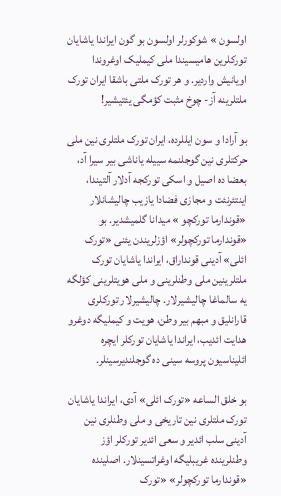اولسون » شوکورلر اولسون بو گون ایراندا یاشایان تورکلرین هامیسیندا ملی کیملیک اوغروندا اویانیش واردیر. و هر تورک ملتی باشقا ایران تورک ملتلرینه آز- چوخ مثبت کؤمگی یئتیشیر!

بو آرادا و سون ایللرده، ایران تورک ملتلری نین ملی حرکتلری نین گوجلنمه سییله یاناشی بیر سیرا آد، بعضا ده اصیل و اسکی تورکجه آدلار آلتیندا، اینتئرنئت و مجازی فضادا یازیب چالیشانلار «قوندارما تورکچو » میدانا گلمیشدیر. بو «قوندارما تورکچولر» اؤزلریندن یئنی «تورک ائلی» آدینی قونداراق، ایراندا یاشایان تورک ملتلرینین ملی وطنلرینی و ملی هویتلرینی کؤلگه یه سالماغا چالیشیرلار. چالیشیرلار تورکلری قارانلیق و مبهم بیر وطن، هویت و کیملیگه دوغرو هدایت ائدیب، ایراندا یاشایان تورکلر ایچره ائلیناسیون پروسه سینی ده گوجلندیرسینلر.

بو خلق الساعه «تورک ائلی» آدی، ایراندا یاشایان تورک ملتلری نین تاریخی و ملی وطنلری نین آدینی سلب ائدیر و سعی ائدیر تورکلر اؤز وطنلرینده غریبلیگه اوغراتسینلار. اصلینده «قوندارما تورکچولر» «تورک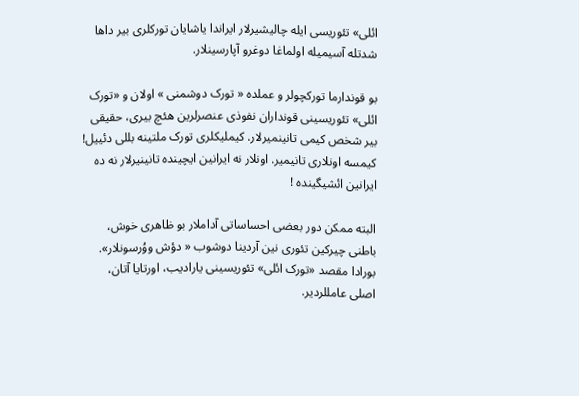ائلی» تئوریسی ایله چالیشیرلار ایراندا یاشایان تورکلری بیر داها شدتله آسیمیله اولماغا دوغرو آپارسینلار.

بو قوندارما تورکچولر و عملده « تورک دوشمنی » اولان و «تورک ائلی» تئوریسینی قونداران نفوذی عنصرلرین هئچ بیری، حقیقی بیر شخص کیمی تانینمیرلار. کیملیکلری تورک ملتینه بللی دئییل! کیمسه اونلاری تانیمیر. اونلار نه ایرانین ایچینده تانینیرلار نه ده ایرانین ائشیگینده !

البته ممکن دور بعضی احساساتی آداملار بو ظاهری خوش، باطنی چیرکین تئوری نین آردینا دوشوب « دؤش ووُرسونلار». بورادا مقصد «تورک ائلی» تئوریسینی یارادیب، اورتایا آتان، اصلی عامللردیر.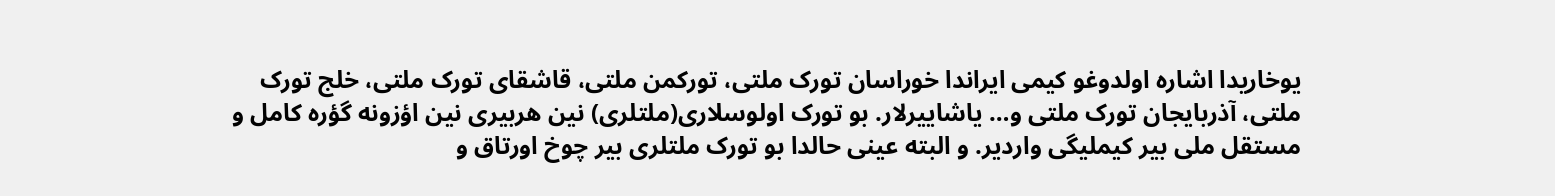یوخاریدا اشاره اولدوغو کیمی ایراندا خوراسان تورک ملتی، تورکمن ملتی، قاشقای تورک ملتی، خلج تورک ملتی، آذربایجان تورک ملتی و… یاشاییرلار. بو تورک اولوسلاری(ملتلری) نین هربیری نین اؤزونه گؤره کامل و مستقل ملی بیر کیملیگی واردیر. و البته عینی حالدا بو تورک ملتلری بیر چوخ اورتاق و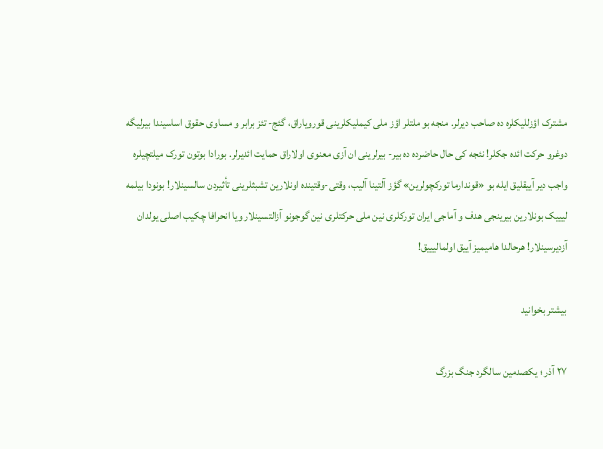مشترک اؤزللیکلره ده صاحب دیرلر. منجه بو ملتلر اؤز ملی کیملیکلرینی قورویاراق، گئج- تئز برابر و مساوی حقوق اساسیندا بیرلیگه دوغرو حرکت ائده جکلر! نئجه کی حال حاضرده ده بیر- بیرلرینی ان آزی معنوی اولاراق حمایت ائدیرلر. بورادا بوتون تورک میلتچیلره واجب دیر آییقلیق ایله بو «قوندارما تورکچولرین» گؤز آلتینا آلیب، وقتی-وقتینده اونلارین تشبثلرینی تأثیردن سالسینلار! بونودا بیلمه لیییک بونلارین بیرینجی هدف و آماجی ایران تورکلری نین ملی حرکتلری نین گوجونو آزالتسینلار ویا انحرافا چکیب اصلی یولدان آزدیرسینلار! هرحالدا هامیمیز آییق اولمالیییق!

بیشتر بخوانید

۲۷ آذر ؛ یکصدمین سالگرد جنگ بزرگ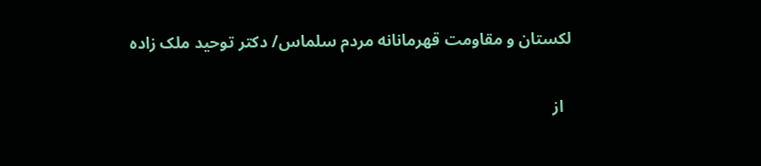لکستان و مقاومت قهرمانانه مردم سلماس/ دکتر توحید ملک زاده

  از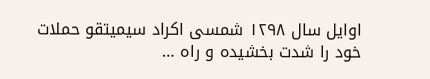اوایل سال ۱۲۹۸ شمسی اکراد سیمیتقو حملات خود را شدت بخشیده و راه …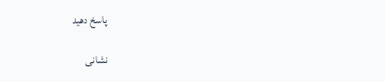پاسخ دهید

نشانی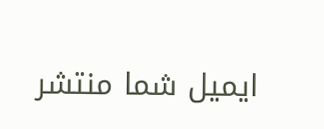ایمیل شما منتشر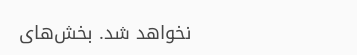نخواهد شد. بخش‌های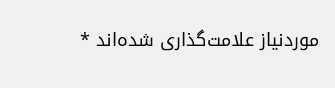موردنیاز علامت‌گذاری شده‌اند *